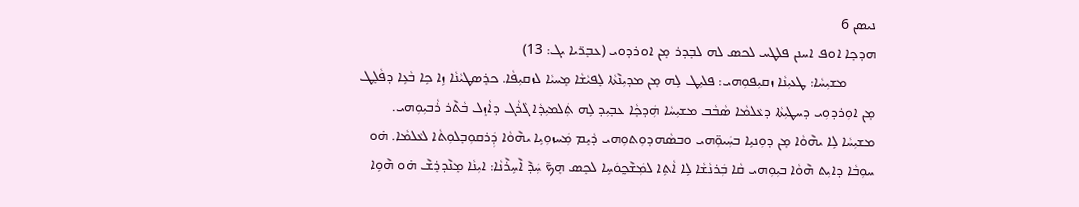ܢܝܣܢ 6
ܗܕܟ̣ܐ ܐܘܦ ܐܚܢܢ ܦܠܛܚ ܠܟܣ ܠܗ ܠܒ̣ܕܪ ܡ̣ܢ ܐܘܪܕܘܝ (ܥܒ̣ܖ̈ܝܐ ܝܓ: 13)
        ܡܫܝܼܚܵܐ: ܛܥܝܼܢܵܐ ܙܩܝܼܦܘܼܗܝ: ܦܠܝܼܛ ܠܹܗ ܡ̣ܢ ܡܕܝܼܢ݉ܬܵܐ ܠܸܦܝܵܫܵܐ ܡܸܚܝܵܐ ܠܙܩܝܼܦܵܐ. ܟܪܸܣܛܝܵܢܵܐ ܙܹܐ ܟܹܐ ܒܵܥܹܐ ܕܦܵܠܸܛ ܡ̣ܢ ܐܘܼܪܕܘܼܝ ܕܚܛܝܼܬܵܐ ܕܥܵܠܡܵܐ ܣܵܒܵܒ ܡܫܝܼܚܵܐ ܗܲܕܟ̣ܵܐ ܥܒ̣ܝܼܕ ܠܹܗ ܬܲܠܡܝܼܕܵܐ ܓܵܪܵܓ ܕܐܵܙܸܠ ܒܵܬ݉ܪ ܪܵܒܝܼܘܼܗܝ. ܡܫܝܼܚܵܐ ܠܹܐ ܝܗ݉ܘܵܐ ܡ̣ܢ ܕܘܼܢܝܹܐ ܒܚܲܝܘܼ̈ܗܝ ܘܒܣܵܗܕܘܼܬܘܼܗܝ ܕܵܝܸܡ ܡܲܚܙܘܼܝܹܐ ܝܗ݉ܘܵܐ ܕܲܪܩܘܼܒ̣ܠܘܼܬܵܐ ܠܥܵܠܡܵܐ. ܗ̇ܘ ܚܘܼܒܵܐ ܕܐܝܼܬ ܗ݉ܘܵܐ ܒܝܼܘܼܗܝ ܩܵܐ ܒܲܪܢܵܫܵܐ ܠܹܐ ܐܵܬܹܐ ܠܡܲܫ݉ܟ̰ܘܿܚܹܐ ܠܟܸܣ ܗܸܟ̃ ܚܲܕ݉ ܐ݉ܚܹܪ݉ܢܵܐ: ܐܝܼܢܵܐ ܡܸܢ݉ܕܪܸܫ݉ ܗ̇ܘ ܗ݉ܘܹܐ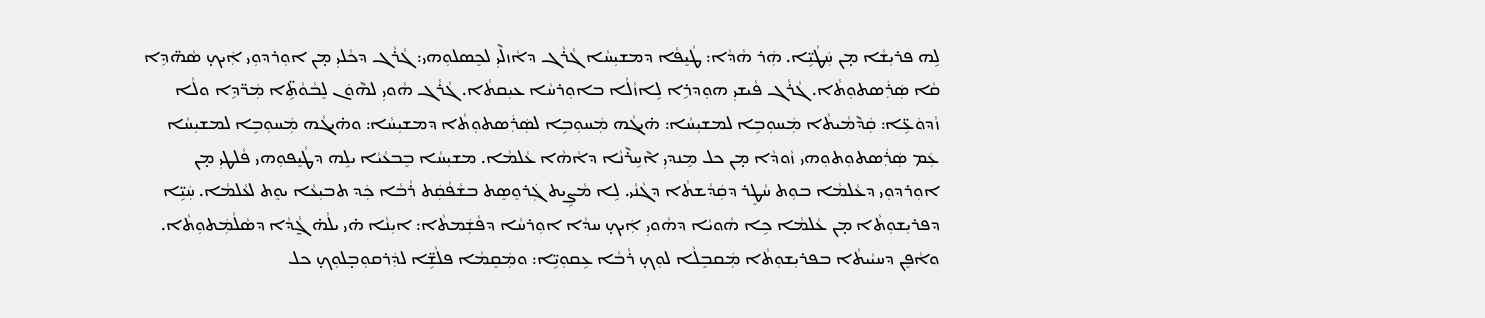ܠܹܗ ܦܪܝܼܫܵܐ ܡ̣ܢ ܚܲܛܵܝܹ̈ܐ. ܗܲܪ ܗܵܕܵܐ: ܛܵܝܸܦܵܐ ܕܡܫܝܼܚܵܐ ܓܵܪܵܓ ܕܐܵܙܠ݉ܝܼ ܠܟܸܣܠܘܼܗܝ: ܓܵܪܵܓ ܕܟܵܠܝܼ ܡ̣ܢ ܐܘܼܪܕܘܼܝ ܐܲܝܟ̣ ܣܵܗ̈ܕܹܐ ܩܵܐ ܣܲܪܲܣܬܘܼܬܵܐ. ܓܵܪܵܓ ܦܵܝܫܝܼ ܗܘܼܕܪܹܐ ܠܹܐܙܵܠܵܐ ܒܐܘܼܪܚܵܐ ܥܝܼܩܬܵܐ. ܓܵܪܵܓ ܗܵܘܝܼ ܠܗ݉ܘܿܢ ܠܸܒܵܘܵܬܹ̈ܐ ܡܲܖ̈ܕܹܐ ܘܠܵܐ ܙܵܕܘܿܥܹ̈ܐ: ܩܲܕ݉ܡܵܝܬܵܐ ܡܲܚܘܼܒܹܐ ܠܡܫܝܼܚܵܐ: ܗ̇ܝܓܵܗ ܡܲܚܘܼܒܹܐ ܠܣܲܪܲܣܬܘܼܬܵܐ ܕܡܫܝܼܚܵܐ: ܘܗ̇ܝܓܵܗ ܡܲܚܘܼܒܹܐ ܠܡܫܝܼܚܵܐ ܥܲܡ ܣܲܪܲܣܬܘܼܬܘܼܗܝ ܙܵܘܕܵܐ ܡ̣ܢ ܟܠ ܡܸܢܕܝܼ ܐ݉ܚܹܪ݉ܢܵܐ ܕܐܵܗܵܐ ܥܵܠܡܵܐ. ܡܫܝܼܚܵܐ ܒܸܒܥܵܝܵܐ ܝܠܹܗ ܕܛܵܝܸܦܘܼܗܝ ܦܵܠܛܝܼ ܡ̣ܢ ܐܘܼܪܕܘܼܝ ܕܥܵܠܡܵܐ ܒܘܼܬ ܚܵܛܸܪ ܕܩܲܕܵܫܬܵܐ ܕܓܵܢܵܝ. ܠܹܐ ܡܵܨܹܝܬ ܓܲܪܘܸܣܸܬ ܒܫܵܦܵܩܲܬ ܪܵܒܵܐ ܟܲܕ ܬܒܝܼܥܵܐ ܝܘܸܬ ܠܥܵܠܡܵܐ. ܚܲܝܹ̈ܐ ܕܦܪܝܼܫܘܼܬܵܐ ܡ̣ܢ ܥܵܠܡܵܐ ܟܹܐ ܗܵܘܝܵܐ ܕܗܵܘܝܼ ܐܲܝܟ̣ ܚܕܵܐ ܐܘܼܪܚܵܐ ܕܦܵܫܲܡܬܵܐ: ܐܝܼܢܵܐ ܗ̇ܝ ܝܠܵܗ̇ ܓ̰ܵܕܵܐ ܕܣܵܠܵܡܲܬܘܼܬܵܐ. ܘܐܵܦܸܢ ܕܚܝܵܝܬܵܐ ܒܦܪܝܼܫܘܼܬܵܐ ܡܲܩܒܸܠܵܐ ܠܘܼܟ̣ ܪܵܒܵܐ ܥܹܩܘܼܝܹ̈ܐ: ܘܡܲܩܸܡܵܐ ܦܠܵܫܹ̈ܐ ܠܕܲܪܩܘܼܒ̣ܠܘܼܟ̣ ܟܠ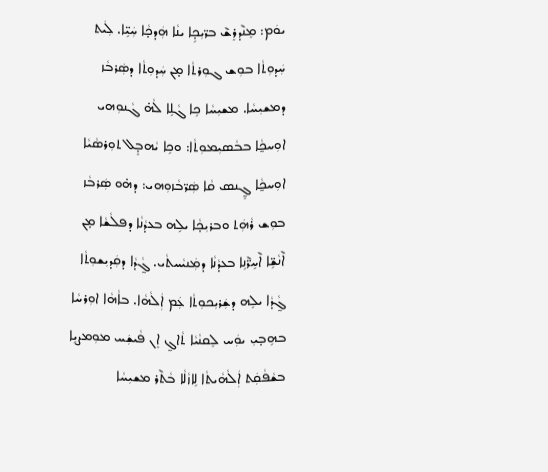ܝܘܿܡ: ܡܸܢ݉ܕܪܸܫ݉ ܒܖ̈ܝܼܟ̣ܹܐ ܝܢܵܐ ܗܲܕܟ̣ܵܐ ܚܲܝܹ̈ܐ. ܠܲܝܬ ܚܲܕܘܼܬܵܐ ܒܘܼܫ ܓܘܼܪܬܵܐ ܡ̣ܢ ܚܲܕܘܼܬܵܐ ܕܣܲܪܒܵܙ ܕܡܫܝܼܚܵܐ. ܡܫܝܼܚܵܐ ܟܹܐ ܓܵܠܹܐ ܠܵܗ̇ ܓܵܢܘܼܗܝ ܐܘܼܚܟ̰ܵܐ ܒܒܵܣܝܼܡܘܼܬܵܐ: ܘܟܹܐ ܝܵܗܒ̣ܸܠ ܬܘܼܪܣܵܝܵܐ ܐܘܼܚܟ̰ܵܐ ܓ̰ܸܢܣ ܩܵܐ ܣܲܖ̈ܒܵܙܘܼܗܝ: ܕܗ̇ܘ ܣܲܪܒܵܙ ܒܘܼܫ ܪܵܗܲܬ ܘܒܪܝܼܟ̣ܵܐ ܝܠܹܗ ܒܥܕܵܢܵܐ ܕܦܠܵܫܵܐ ܡ̣ܢ ܐ݉ܢܵܫܹ̈ܐ ܐ݉ܚܹܖ̈݉ܢܹܐ ܒܥܕܵܢܵܐ ܕܡܲܢܝܵܚܬܵܝ. ܓ̰ܵܕܵܐ ܕܩܲܕܝܼܫܘܼܬܵܐ ܓ̰ܵܕܵܐ ܝܠܹܗ ܕܫܲܪܝܼܟܘܼܬܵܐ ܥܲܡ ܐܲܠܵܗܵܐ. ܒܐܵܗܵܐ ܐܘܼܪܚܵܐ ܒܗܹܒ̣ܝܼ ܝܘܲܚ ܠܸܩܢܵܝܵܐ ܬܵܐܓ̰ ܐܸܢ ܦܵܝܫܲܚ ܡܘܼܡܨܝܹܐ ܒܫܵܦܵܩܲܬ ܐܲܠܵܗܵܝܬܵܐ ܠܹܐܙܵܠܵܐ ܒܵܬ݉ܪ ܡܫܝܼܚܵܐ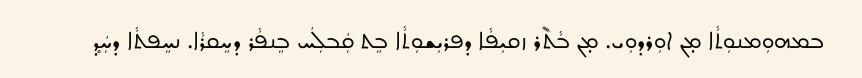ܒܡܗܘܼܡܢܘܼܬܵܐ ܡ̣ܢ ܐܘܼܪܕܘܼܝ. ܡ̣ܢ ܒܵܬ݉ܪ ܙܩܝܼܦܵܐ ܕܦܪܝܼܫܘܼܬܵܐ ܒܸܬ ܩܲܒܠܲܚ ܒܸܢܦܵܪ ܕܚܸܩܪܵܐ. ܢܚܸܦܬܵܐ ܕܚܲܕ̥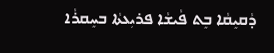ܕܵܩܝܸܩܵܐ ܒܸܬ ܦܵܝܫܵܐ ܦܪܝܼܥܬܵܐ ܒܚܸܩܪܵܐ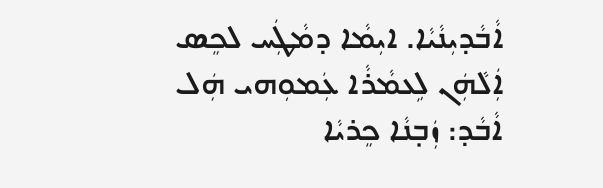ܐܵܒܵܕܝܼܢܵܝܵܐ. ܐܝܼܡܵܐ ܕܡܵܛܲܚ ܠܟܸܣ ܐܲܠܵܗܲܢ ܠܹܥܡܵܪܵܐ ܥܲܡܘܼܗܝ ܗܲܠ ܐܵܒܵܕ: ܙܲܒ̣ܢܵܐ ܟܸܪܝܵܐ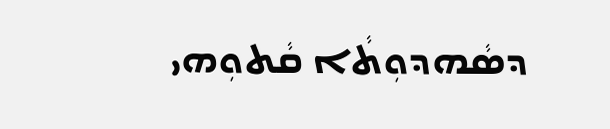ܕܣܵܗܕܘܼܬܵܐ ܩܵܬܘܼܗܝ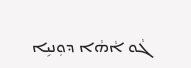ܓܵܘ ܐܵܗܵܐ ܕܘܼܢܝܹܐ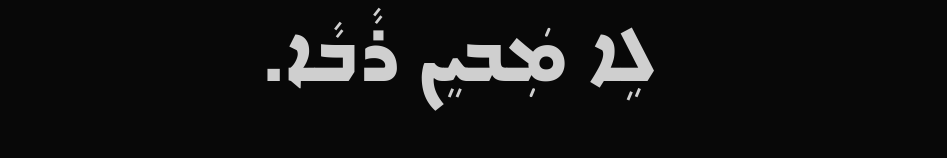ܠܹܐ ܡܲܒܝܸܢ ܪܵܒܵܐ.